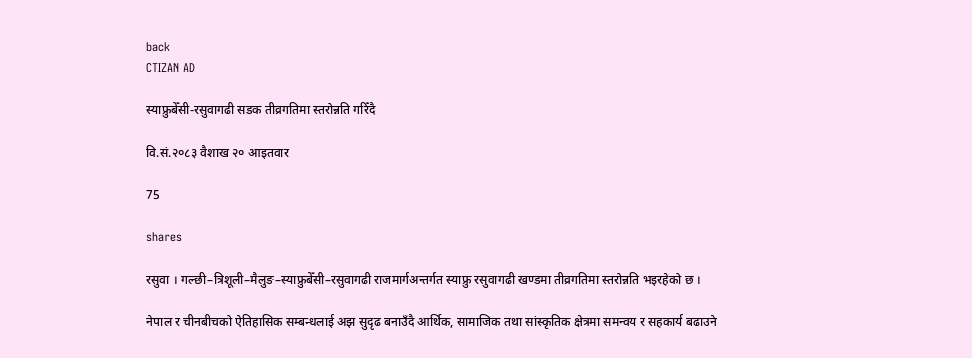back
CTIZAN AD

स्याफ्रुबेँसी-रसुवागढी सडक तीव्रगतिमा स्तरोन्नति गरिँदै

वि.सं.२०८३ वैशाख २० आइतवार

75

shares

रसुवा । गल्छी–त्रिशूली–मैलुङ–स्याफ्रुबेँसी–रसुवागढी राजमार्गअन्तर्गत स्याफ्रु रसुवागढी खण्डमा तीव्रगतिमा स्तरोन्नति भइरहेको छ ।

नेपाल र चीनबीचको ऐतिहासिक सम्बन्धलाई अझ सुदृढ बनाउँदै आर्थिक, सामाजिक तथा सांस्कृतिक क्षेत्रमा समन्वय र सहकार्य बढाउने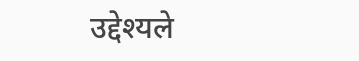उद्देश्यले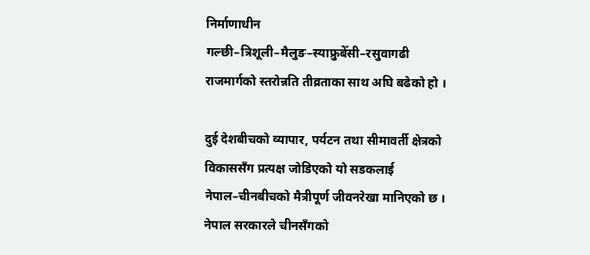निर्माणाधीन गल्छी–त्रिशूली–मैलुङ–स्याफ्रुबेँसी–रसुवागढी राजमार्गको स्तरोन्नति तीव्रताका साथ अघि बढेको हो ।

दुई देशबीचको व्यापार, पर्यटन तथा सीमावर्ती क्षेत्रको विकाससँग प्रत्यक्ष जोडिएको यो सडकलाई नेपाल–चीनबीचको मैत्रीपूर्ण जीवनरेखा मानिएको छ । नेपाल सरकारले चीनसँगको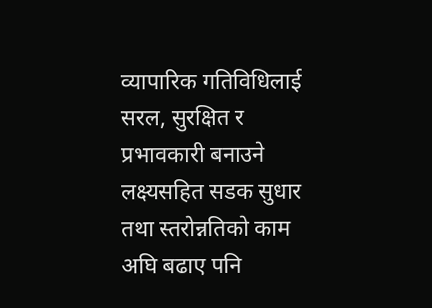व्यापारिक गतिविधिलाई सरल, सुरक्षित र प्रभावकारी बनाउने लक्ष्यसहित सडक सुधार तथा स्तरोन्नतिको काम अघि बढाए पनि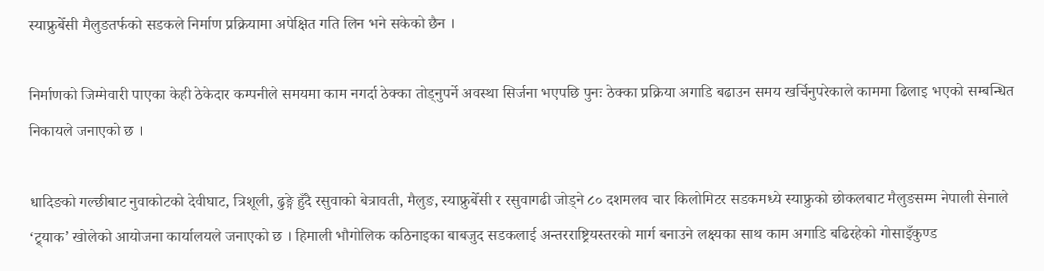स्याफ्रुबेँसी मैलुङतर्फको सडकले निर्माण प्रक्रियामा अपेक्षित गति लिन भने सकेको छैन ।

निर्माणको जिम्मेवारी पाएका केही ठेकेदार कम्पनीले समयमा काम नगर्दा ठेक्का तोड्नुपर्ने अवस्था सिर्जना भएपछि पुनः ठेक्का प्रक्रिया अगाडि बढाउन समय खर्चिनुपरेकाले काममा ढिलाइ भएको सम्बन्धित निकायले जनाएको छ ।

धादिङको गल्छीबाट नुवाकोटको देवीघाट, त्रिशूली, ढुङ्गे हुँदै रसुवाको बेत्रावती, मैलुङ, स्याफ्रुबेँसी र रसुवागढी जोड्ने ८० दशमलव चार किलोमिटर सडकमध्ये स्याफ्रुको छोकलबाट मैलुङसम्म नेपाली सेनाले ‘ट्र्याक’ खोलेको आयोजना कार्यालयले जनाएको छ । हिमाली भौगोलिक कठिनाइका बाबजुद सडकलाई अन्तरराष्ट्रियस्तरको मार्ग बनाउने लक्ष्यका साथ काम अगाडि बढिरहेको गोसाइँकुण्ड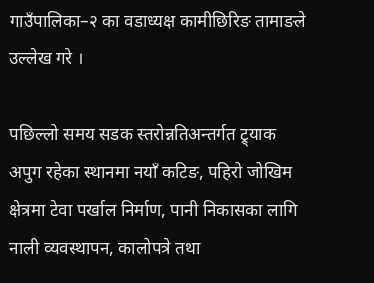गाउँपालिका–२ का वडाध्यक्ष कामीछिरिङ तामाङले उल्लेख गरे ।

पछिल्लो समय सडक स्तरोन्नतिअन्तर्गत ट्र्याक अपुग रहेका स्थानमा नयाँ कटिङ, पहिरो जोखिम क्षेत्रमा टेवा पर्खाल निर्माण, पानी निकासका लागि नाली व्यवस्थापन, कालोपत्रे तथा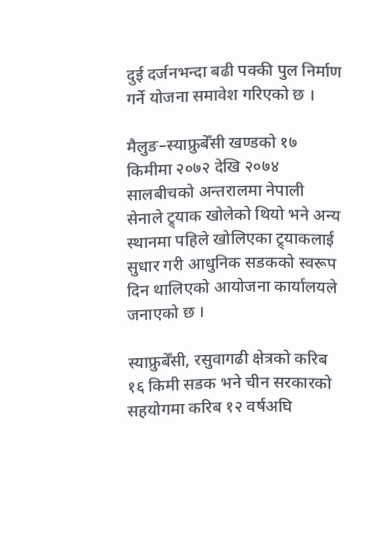दुई दर्जनभन्दा बढी पक्की पुल निर्माण गर्ने योजना समावेश गरिएको छ ।

मैलुङ–स्याफ्रुबेँसी खण्डको १७ किमीमा २०७२ देखि २०७४ सालबीचको अन्तरालमा नेपाली सेनाले ट्र्याक खोलेको थियो भने अन्य स्थानमा पहिले खोलिएका ट्र्याकलाई सुधार गरी आधुनिक सडकको स्वरूप दिन थालिएको आयोजना कार्यालयले जनाएको छ ।

स्याफ्रुबेँसी, रसुवागढी क्षेत्रको करिब १६ किमी सडक भने चीन सरकारको सहयोगमा करिब १२ वर्षअघि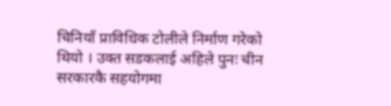चिनियाँ प्राविधिक टोलीले निर्माण गरेको थियो । उक्त सडकलाई अहिले पुनः चीन सरकारकै सहयोगमा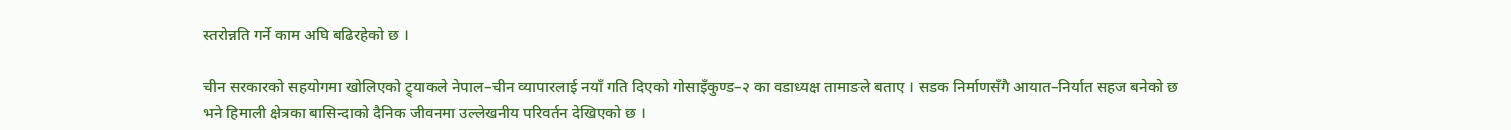स्तरोन्नति गर्ने काम अघि बढिरहेको छ ।

चीन सरकारको सहयोगमा खोलिएको ट्र्याकले नेपाल–चीन व्यापारलाई नयाँ गति दिएको गोसाइँकुण्ड–२ का वडाध्यक्ष तामाङले बताए । सडक निर्माणसँगै आयात–निर्यात सहज बनेको छ भने हिमाली क्षेत्रका बासिन्दाको दैनिक जीवनमा उल्लेखनीय परिवर्तन देखिएको छ ।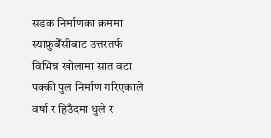सडक निर्माणका क्रममा स्याफ्रुबेँसीबाट उत्तरतर्फ विभिन्न खोलामा सात वटा पक्की पुल निर्माण गरिएकाले वर्षा र हिउँदमा धुले र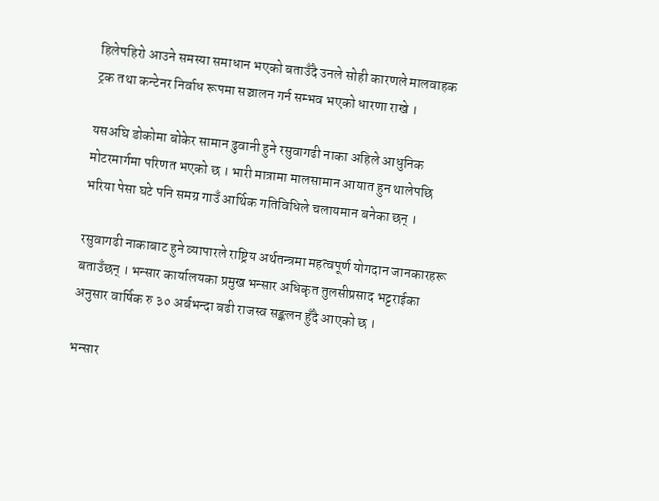हिलेपहिरो आउने समस्या समाधान भएको बताउँदै उनले सोही कारणले मालवाहक ट्रक तथा कन्टेनर निर्वाध रूपमा सञ्चालन गर्न सम्भव भएको धारणा राखे ।

यसअघि डोकोमा बोकेर सामान ढुवानी हुने रसुवागढी नाका अहिले आधुनिक मोटरमार्गमा परिणत भएको छ । भारी मात्रामा मालसामान आयात हुन थालेपछि भरिया पेसा घटे पनि समग्र गाउँ आर्थिक गतिविधिले चलायमान बनेका छन् ।

रसुवागढी नाकाबाट हुने व्यापारले राष्ट्रिय अर्थतन्त्रमा महत्वपूर्ण योगदान जानकारहरू बताउँछन् । भन्सार कार्यालयका प्रमुख भन्सार अधिकृत तुलसीप्रसाद भट्टराईका अनुसार वार्षिक रु ३० अर्बभन्दा बढी राजस्व सङ्कलन हुँदै आएको छ ।

भन्सार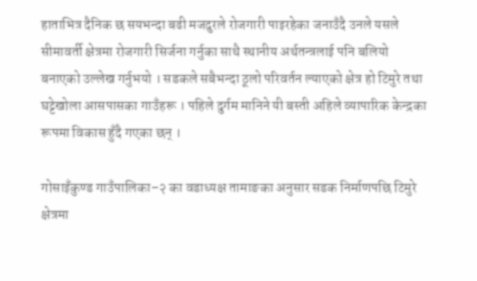हाताभित्र दैनिक छ सयभन्दा बढी मजदुरले रोजगारी पाइरहेका जनाउँदै उनले यसले सीमावर्ती क्षेत्रमा रोजगारी सिर्जना गर्नुका साथै स्थानीय अर्थतन्त्रलाई पनि बलियो बनाएको उल्लेख गर्नुभयो । सडकले सबैभन्दा ठूलो परिवर्तन ल्याएको क्षेत्र हो टिमुरे तथा घट्टेखोला आसपासका गाउँहरू । पहिले दुर्गम मानिने यी बस्ती अहिले व्यापारिक केन्द्रका रूपमा विकास हुँदै गएका छन् ।

गोसाइँकुण्ड गाउँपालिका–२ का वडाध्यक्ष तामाङका अनुसार सडक निर्माणपछि टिमुरे क्षेत्रमा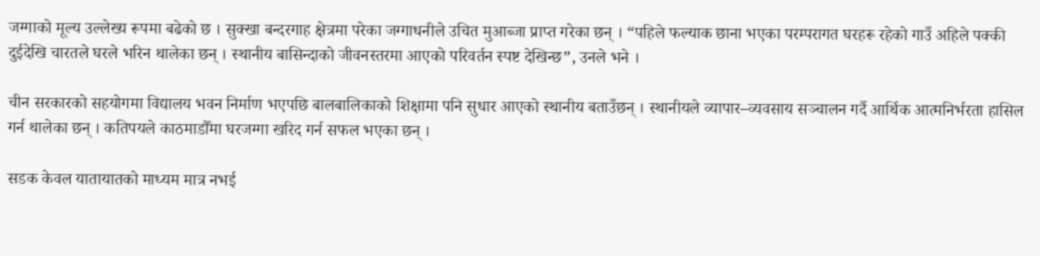जग्गाको मूल्य उल्लेख्य रूपमा बढेको छ । सुक्खा बन्दरगाह क्षेत्रमा परेका जग्गाधनीले उचित मुआब्जा प्राप्त गरेका छन् । “पहिले फल्याक छाना भएका परम्परागत घरहरू रहेको गाउँ अहिले पक्की दुईदेखि चारतले घरले भरिन थालेका छन् । स्थानीय बासिन्दाको जीवनस्तरमा आएको परिवर्तन स्पष्ट देखिन्छ”, उनले भने ।

चीन सरकारको सहयोगमा विद्यालय भवन निर्माण भएपछि बालबालिकाको शिक्षामा पनि सुधार आएको स्थानीय बताउँछन् । स्थानीयले व्यापार–व्यवसाय सञ्चालन गर्दै आर्थिक आत्मनिर्भरता हासिल गर्न थालेका छन् । कतिपयले काठमाडौँमा घरजग्गा खरिद गर्न सफल भएका छन् ।

सडक केवल यातायातको माध्यम मात्र नभई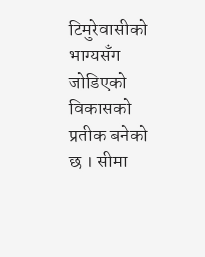टिमुरेवासीको भाग्यसँग जोडिएको विकासको प्रतीक बनेको छ । सीमा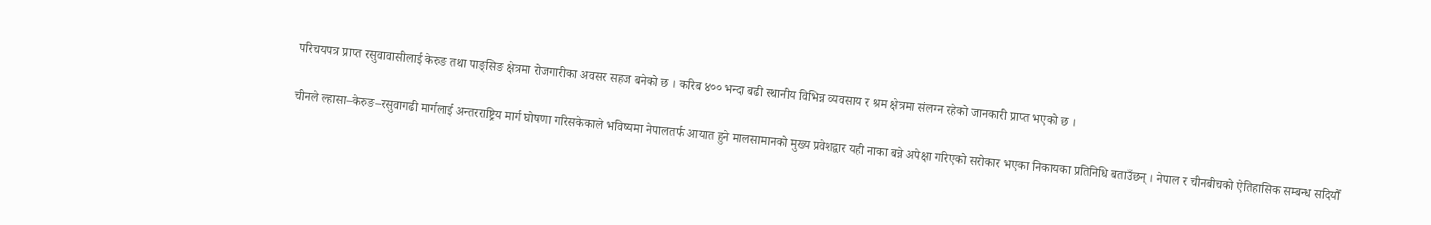परिचयपत्र प्राप्त रसुवावासीलाई केरुङ तथा पाङ्सिङ क्षेत्रमा रोजगारीका अवसर सहज बनेको छ । करिब ४०० भन्दा बढी स्थानीय विभिन्न व्यवसाय र श्रम क्षेत्रमा संलग्न रहेको जानकारी प्राप्त भएको छ ।

चीनले ल्हासा–केरुङ–रसुवागढी मार्गलाई अन्तरराष्ट्रिय मार्ग घोषणा गरिसकेकाले भविष्यमा नेपालतर्फ आयात हुने मालसामानको मुख्य प्रवेशद्वार यही नाका बन्ने अपेक्षा गरिएको सरोकार भएका निकायका प्रतिनिधि बताउँछन् । नेपाल र चीनबीचको ऐतिहासिक सम्बन्ध सदियौँ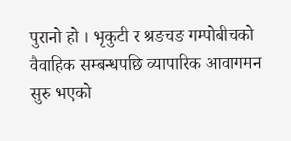पुरानो हो । भृकुटी र श्रङचङ गम्पोबीचको वैवाहिक सम्बन्धपछि व्यापारिक आवागमन सुरु भएको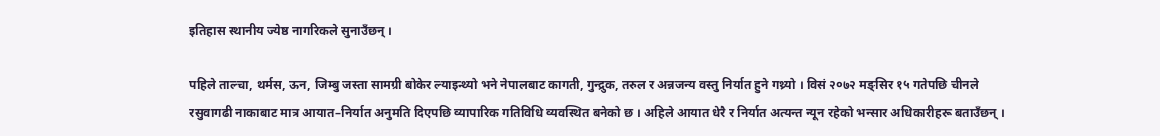इतिहास स्थानीय ज्येष्ठ नागरिकले सुनाउँछन् ।

पहिले ताल्चा, थर्मस, ऊन, जिम्बु जस्ता सामग्री बोकेर ल्याइन्थ्यो भने नेपालबाट कागती, गुन्द्रुक, तरुल र अन्नजन्य वस्तु निर्यात हुने गथ्र्यो । विसं २०७२ मङ्सिर १५ गतेपछि चीनले रसुवागढी नाकाबाट मात्र आयात–निर्यात अनुमति दिएपछि व्यापारिक गतिविधि व्यवस्थित बनेको छ । अहिले आयात धेरै र निर्यात अत्यन्त न्यून रहेको भन्सार अधिकारीहरू बताउँछन् ।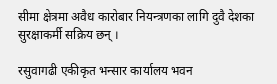सीमा क्षेत्रमा अवैध कारोबार नियन्त्रणका लागि दुवै देशका सुरक्षाकर्मी सक्रिय छन् ।

रसुवागढी एकीकृत भन्सार कार्यालय भवन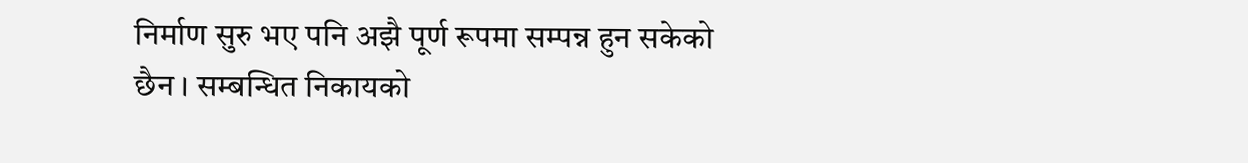निर्माण सुरु भए पनि अझै पूर्ण रूपमा सम्पन्न हुन सकेको छैन । सम्बन्धित निकायको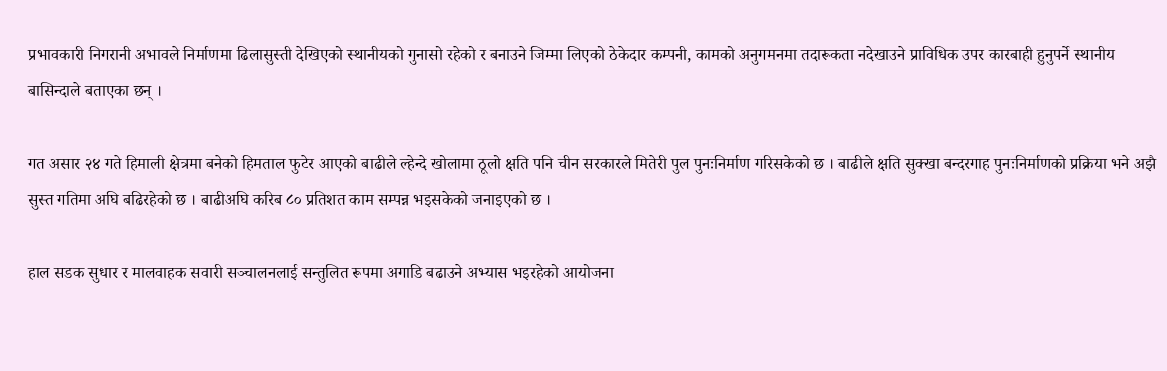प्रभावकारी निगरानी अभावले निर्माणमा ढिलासुस्ती देखिएको स्थानीयको गुनासो रहेको र बनाउने जिम्मा लिएको ठेकेदार कम्पनी, कामको अनुगमनमा तदारूकता नदेखाउने प्राविधिक उपर कारबाही हुनुपर्ने स्थानीय बासिन्दाले बताएका छन् ।

गत असार २४ गते हिमाली क्षेत्रमा बनेको हिमताल फुटेर आएको बाढीले ल्हेन्दे खोलामा ठूलो क्षति पनि चीन सरकारले मितेरी पुल पुनःनिर्माण गरिसकेको छ । बाढीले क्षति सुक्खा बन्दरगाह पुनःनिर्माणको प्रक्रिया भने अझै सुस्त गतिमा अघि बढिरहेको छ । बाढीअघि करिब ८० प्रतिशत काम सम्पन्न भइसकेको जनाइएको छ ।

हाल सडक सुधार र मालवाहक सवारी सञ्चालनलाई सन्तुलित रूपमा अगाडि बढाउने अभ्यास भइरहेको आयोजना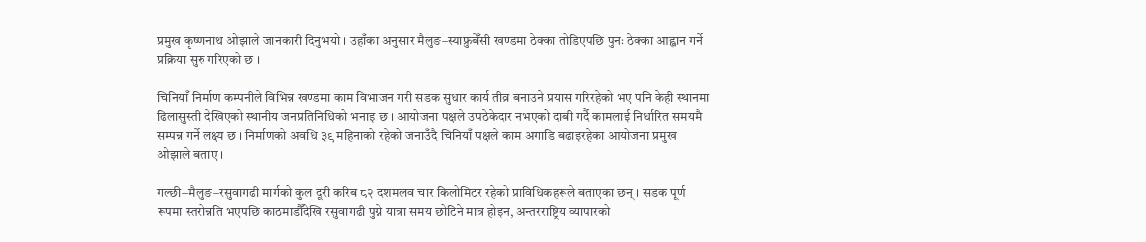प्रमुख कृष्णनाथ ओझाले जानकारी दिनुभयो । उहाँका अनुसार मैलुङ–स्याफ्रुबेँसी खण्डमा ठेक्का तोडिएपछि पुनः ठेक्का आह्वान गर्ने प्रक्रिया सुरु गरिएको छ ।

चिनियाँ निर्माण कम्पनीले विभिन्न खण्डमा काम विभाजन गरी सडक सुधार कार्य तीव्र बनाउने प्रयास गरिरहेको भए पनि केही स्थानमा ढिलासुस्ती देखिएको स्थानीय जनप्रतिनिधिको भनाइ छ । आयोजना पक्षले उपठेकेदार नभएको दाबी गर्दै कामलाई निर्धारित समयमै सम्पन्न गर्ने लक्ष्य छ । निर्माणको अवधि ३९ महिनाको रहेको जनाउँदै चिनियाँ पक्षले काम अगाडि बढाइरहेका आयोजना प्रमुख ओझाले बताए ।

गल्छी–मैलुङ–रसुवागढी मार्गको कुल दूरी करिब ८२ दशमलव चार किलोमिटर रहेको प्राविधिकहरूले बताएका छन् । सडक पूर्ण रूपमा स्तरोन्नति भएपछि काठमाडौँदेखि रसुवागढी पुग्ने यात्रा समय छोटिने मात्र होइन, अन्तरराष्ट्रिय व्यापारको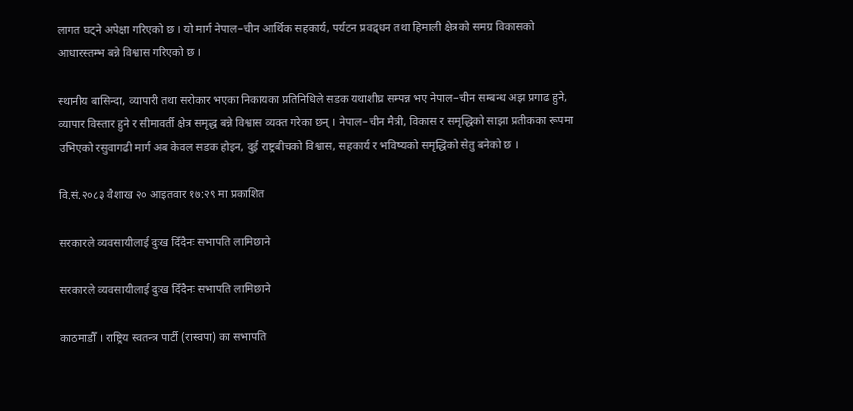लागत घट्ने अपेक्षा गरिएको छ । यो मार्ग नेपाल–चीन आर्थिक सहकार्य, पर्यटन प्रवद्र्धन तथा हिमाली क्षेत्रको समग्र विकासको आधारस्तम्भ बन्ने विश्वास गरिएको छ ।

स्थानीय बासिन्दा, व्यापारी तथा सरोकार भएका निकायका प्रतिनिधिले सडक यथाशीघ्र सम्पन्न भए नेपाल–चीन सम्बन्ध अझ प्रगाढ हुने, व्यापार विस्तार हुने र सीमावर्ती क्षेत्र समृद्ध बन्ने विश्वास व्यक्त गरेका छन् । नेपाल–चीन मैत्री, विकास र समृद्धिको साझा प्रतीकका रूपमा उभिएको रसुवागढी मार्ग अब केवल सडक होइन, दुई राष्ट्रबीचको विश्वास, सहकार्य र भविष्यको समृद्धिको सेतु बनेको छ ।

वि.सं.२०८३ वैशाख २० आइतवार १७:२९ मा प्रकाशित

सरकारले व्यवसायीलाई दुःख दिँदैनः सभापति लामिछाने

सरकारले व्यवसायीलाई दुःख दिँदैनः सभापति लामिछाने

काठमाडौँ । राष्ट्रिय स्वतन्त्र पार्टी (रास्वपा) का सभापति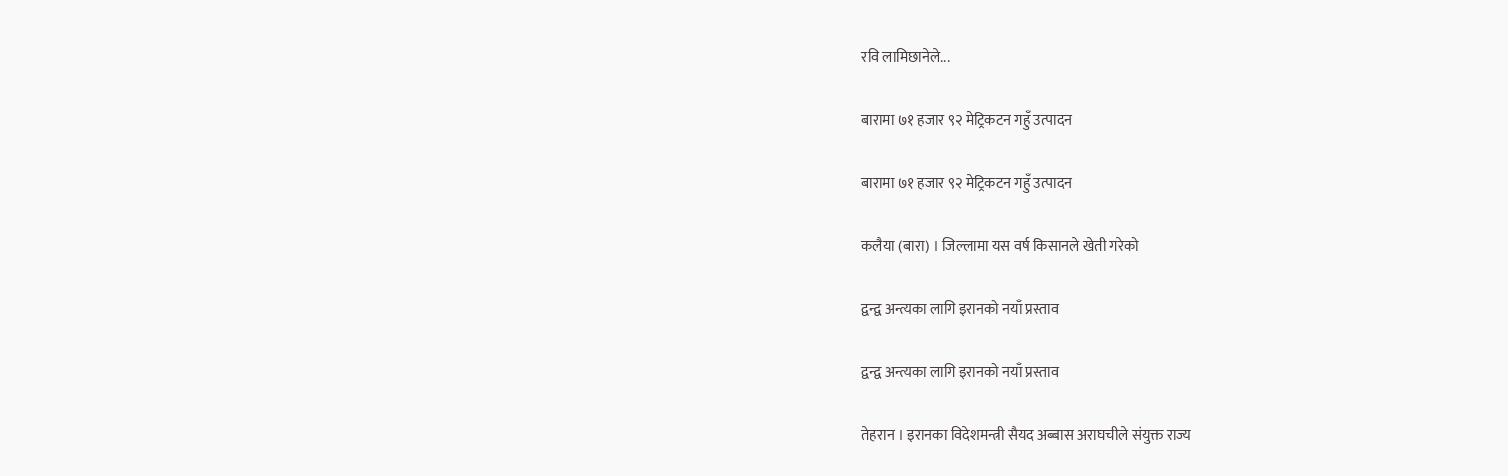रवि लामिछानेले...

बारामा ७१ हजार ९२ मेट्रिकटन गहुँ उत्पादन

बारामा ७१ हजार ९२ मेट्रिकटन गहुँ उत्पादन

कलैया (बारा) । जिल्लामा यस वर्ष किसानले खेती गरेको

द्वन्द्व अन्त्यका लागि इरानको नयाँ प्रस्ताव

द्वन्द्व अन्त्यका लागि इरानको नयाँ प्रस्ताव

तेहरान । इरानका विदेशमन्त्री सैयद अब्बास अराघचीले संयुक्त राज्य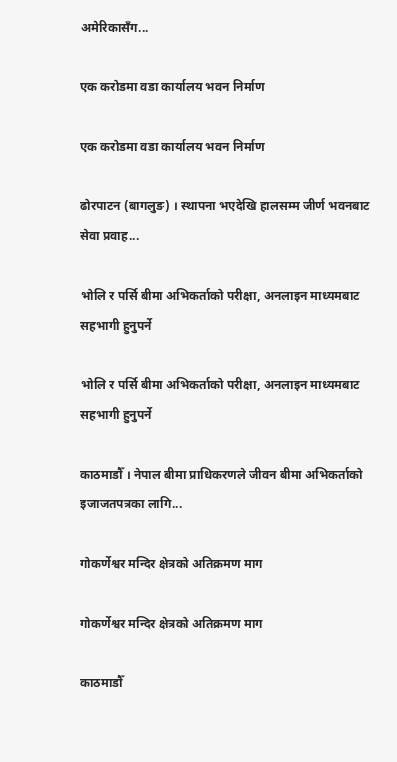अमेरिकासँग...

एक करोडमा वडा कार्यालय भवन निर्माण

एक करोडमा वडा कार्यालय भवन निर्माण

ढोरपाटन (बागलुङ) । स्थापना भएदेखि हालसम्म जीर्ण भवनबाट सेवा प्रवाह...

भोलि र पर्सि बीमा अभिकर्ताको परीक्षा, अनलाइन माध्यमबाट सहभागी हुनुपर्ने

भोलि र पर्सि बीमा अभिकर्ताको परीक्षा, अनलाइन माध्यमबाट सहभागी हुनुपर्ने

काठमाडौँ । नेपाल बीमा प्राधिकरणले जीवन बीमा अभिकर्ताको इजाजतपत्रका लागि...

गोकर्णेश्वर मन्दिर क्षेत्रको अतिक्रमण माग

गोकर्णेश्वर मन्दिर क्षेत्रको अतिक्रमण माग

काठमाडौँ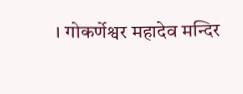। गोकर्णेश्वर महादेव मन्दिर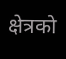क्षेत्रको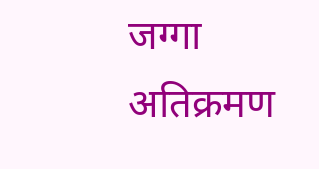जग्गा अतिक्रमण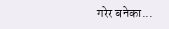गरेर बनेका...